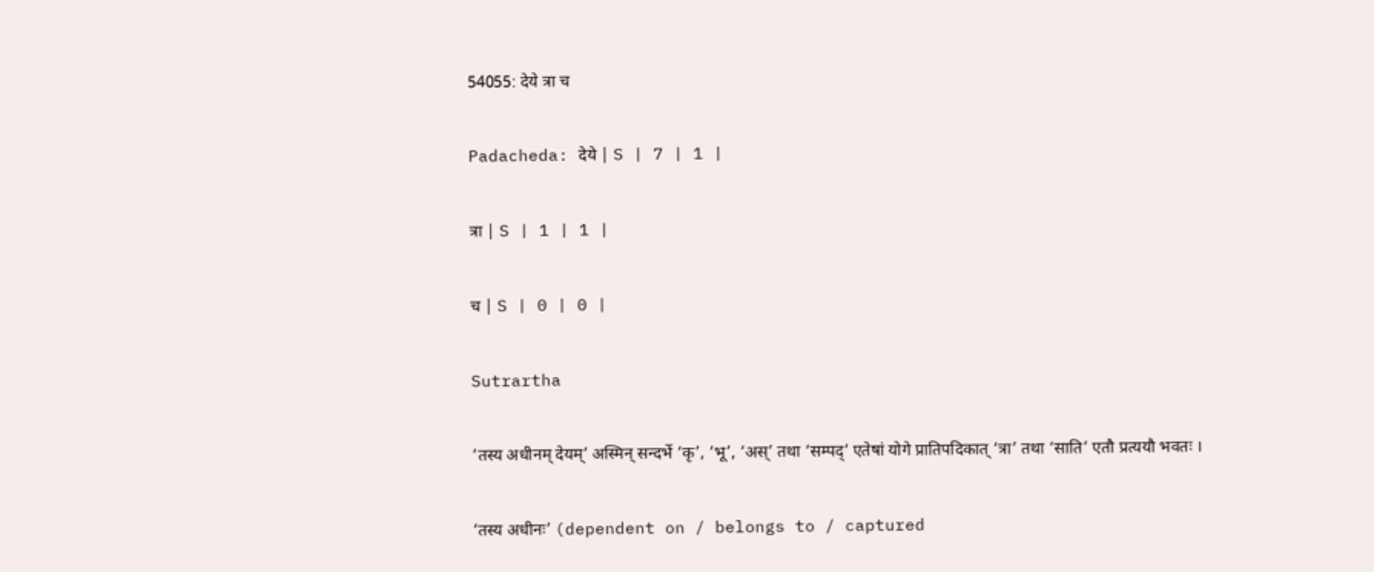54055: देये त्रा च

Padacheda: देये | S | 7 | 1 |

त्रा | S | 1 | 1 |

च | S | 0 | 0 |

Sutrartha

‘तस्य अधीनम् देयम्’ अस्मिन् सन्दर्भे ‘कृ’, ‘भू’, ‘अस्’ तथा ‘सम्पद्’ एतेषां योगे प्रातिपदिकात् ‘त्रा’ तथा ‘साति’ एतौ प्रत्ययौ भवतः ।

‘तस्य अधीनः’ (dependent on / belongs to / captured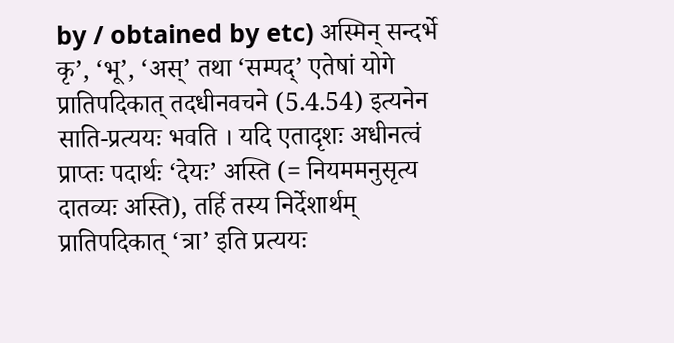by / obtained by etc) अस्मिन् सन्दर्भे कृ’, ‘भू’, ‘अस्’ तथा ‘सम्पद्’ एतेषां योगे प्रातिपदिकात् तदधीनवचने (5.4.54) इत्यनेन साति-प्रत्ययः भवति । यदि एतादृशः अधीनत्वं प्राप्तः पदार्थः ‘देयः’ अस्ति (= नियममनुसृत्य दातव्यः अस्ति), तर्हि तस्य निर्देशार्थम् प्रातिपदिकात् ‘त्रा’ इति प्रत्ययः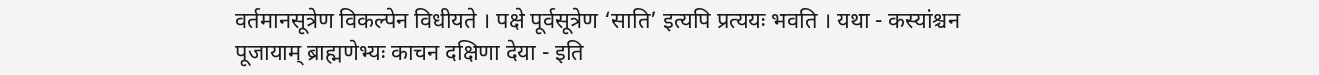वर्तमानसूत्रेण विकल्पेन विधीयते । पक्षे पूर्वसूत्रेण ‘साति’ इत्यपि प्रत्ययः भवति । यथा - कस्यांश्चन पूजायाम् ब्राह्मणेभ्यः काचन दक्षिणा देया - इति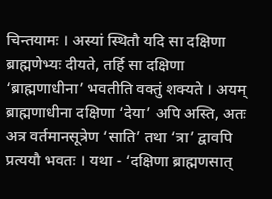चिन्तयामः । अस्यां स्थितौ यदि सा दक्षिणा ब्राह्मणेभ्यः दीयते, तर्हि सा दक्षिणा ‘ब्राह्मणाधीना’ भवतीति वक्तुं शक्यते । अयम् ब्राह्मणाधीना दक्षिणा ‘देया’ अपि अस्ति, अतः अत्र वर्तमानसूत्रेण ‘साति’ तथा ‘त्रा’ द्वावपि प्रत्ययौ भवतः । यथा - ‘दक्षिणा ब्राह्मणसात्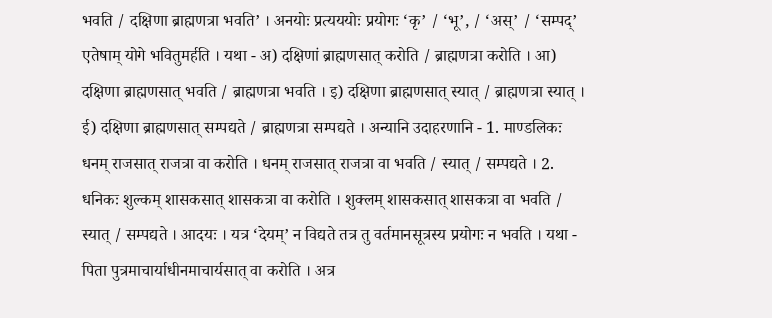भवति / दक्षिणा ब्राह्मणत्रा भवति’ । अनयोः प्रत्यययोः प्रयोगः ‘कृ’ / ‘भू’, / ‘अस्’ / ‘सम्पद्’ एतेषाम् योगे भवितुमर्हति । यथा - अ) दक्षिणां ब्राह्मणसात् करोति / ब्राह्मणत्रा करोति । आ) दक्षिणा ब्राह्मणसात् भवति / ब्राह्मणत्रा भवति । इ) दक्षिणा ब्राह्मणसात् स्यात् / ब्राह्मणत्रा स्यात् । ई) दक्षिणा ब्राह्मणसात् सम्पद्यते / ब्राह्मणत्रा सम्पद्यते । अन्यानि उदाहरणानि - 1. माण्डलिकः धनम् राजसात् राजत्रा वा करोति । धनम् राजसात् राजत्रा वा भवति / स्यात् / सम्पद्यते । 2. धनिकः शुल्कम् शासकसात् शासकत्रा वा करोति । शुक्लम् शासकसात् शासकत्रा वा भवति / स्यात् / सम्पद्यते । आदयः । यत्र ‘देयम्’ न विद्यते तत्र तु वर्तमानसूत्रस्य प्रयोगः न भवति । यथा - पिता पुत्रमाचार्याधीनमाचार्यसात् वा करोति । अत्र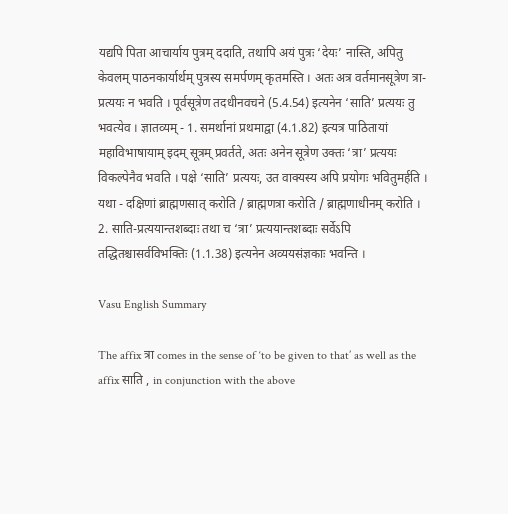यद्यपि पिता आचार्याय पुत्रम् ददाति, तथापि अयं पुत्रः ‘देयः’ नास्ति, अपितु केवलम् पाठनकार्यार्थम् पुत्रस्य समर्पणम् कृतमस्ति । अतः अत्र वर्तमानसूत्रेण त्रा-प्रत्ययः न भवति । पूर्वसूत्रेण तदधीनवचने (5.4.54) इत्यनेन ‘साति’ प्रत्ययः तु भवत्येव । ज्ञातव्यम् - 1. समर्थानां प्रथमाद्वा (4.1.82) इत्यत्र पाठितायां महाविभाषायाम् इदम् सूत्रम् प्रवर्तते, अतः अनेन सूत्रेण उक्तः ‘त्रा’ प्रत्ययः विकल्पेनैव भवति । पक्षे ‘साति’ प्रत्ययः, उत वाक्यस्य अपि प्रयोगः भवितुमर्हति । यथा - दक्षिणां ब्राह्मणसात् करोति / ब्राह्मणत्रा करोति / ब्राह्मणाधीनम् करोति । 2. साति-प्रत्ययान्तशब्दाः तथा च ‘त्रा’ प्रत्ययान्तशब्दाः सर्वेऽपि तद्धितश्चासर्वविभक्तिः (1.1.38) इत्यनेन अव्ययसंज्ञकाः भवन्ति ।

Vasu English Summary

The affix त्रा comes in the sense of ‘to be given to that’ as well as the affix साति , in conjunction with the above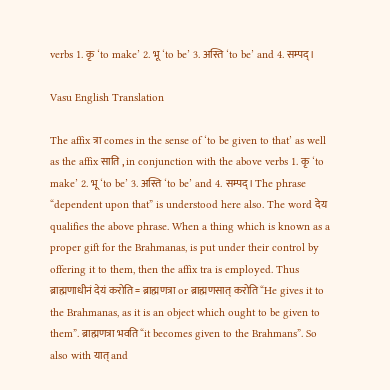verbs 1. कृ ‘to make’ 2. भू ‘to be’ 3. अस्ति ‘to be’ and 4. सम्पद्।

Vasu English Translation

The affix त्रा comes in the sense of ‘to be given to that’ as well as the affix साति , in conjunction with the above verbs 1. कृ ‘to make’ 2. भू ‘to be’ 3. अस्ति ‘to be’ and 4. सम्पद्। The phrase “dependent upon that” is understood here also. The word देय qualifies the above phrase. When a thing which is known as a proper gift for the Brahmanas, is put under their control by offering it to them, then the affix tra is employed. Thus ब्राह्मणाधीनं देयं करोति = ब्राह्मणत्रा or ब्राह्मणसात् करोति “He gives it to the Brahmanas, as it is an object which ought to be given to them”. ब्राह्मणत्रा भवति “it becomes given to the Brahmans”. So also with यात् and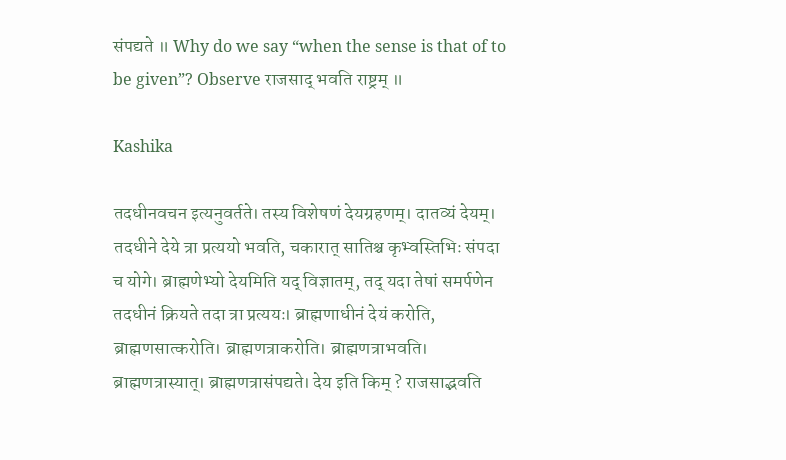संपद्यते ॥ Why do we say “when the sense is that of to be given”? Observe राजसाद् भवति राष्ट्रम् ॥

Kashika

तदधीनवचन इत्यनुवर्तते। तस्य विशेषणं देयग्रहणम्। दातव्यं देयम्। तदधीने देये त्रा प्रत्ययो भवति, चकारात् सातिश्च कृभ्वस्तिभिः संपदा च योगे। ब्राह्मणेभ्यो देयमिति यद् विज्ञातम्, तद् यदा तेषां समर्पणेन तदधीनं क्रियते तदा त्रा प्रत्ययः। ब्राह्मणाधीनं देयं करोति, ब्राह्मणसात्करोति। ब्राह्मणत्राकरोति। ब्राह्मणत्राभवति। ब्राह्मणत्रास्यात्। ब्राह्मणत्रासंपद्यते। देय इति किम् ? राजसाद्भवति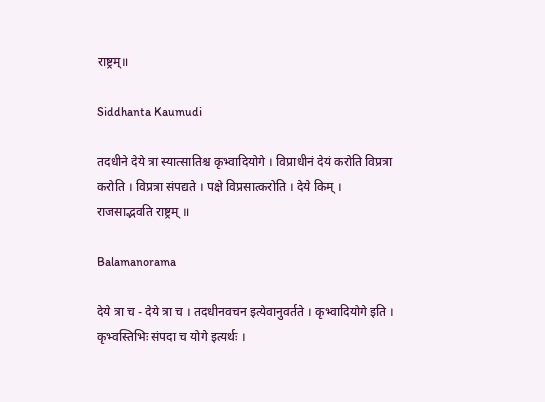राष्ट्रम्॥

Siddhanta Kaumudi

तदधीने देये त्रा स्यात्सातिश्च कृभ्वादियोगे । विप्राधीनं देयं करोति विप्रत्रा करोति । विप्रत्रा संपद्यते । पक्षे विप्रसात्करोति । देये किम् । राजसाद्भवति राष्ट्रम् ॥

Balamanorama

देये त्रा च - देये त्रा च । तदधीनवचन इत्येवानुवर्तते । कृभ्वादियोगे इति । कृभ्वस्तिभिः संपदा च योगे इत्यर्थः ।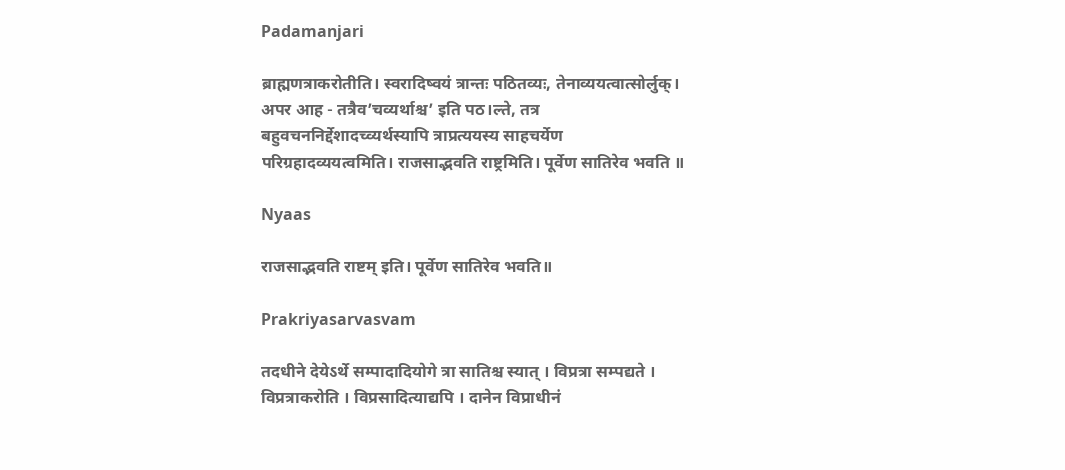Padamanjari

ब्राह्मणत्राकरोतीति। स्वरादिष्वयं त्रान्तः पठितव्यः, तेनाव्ययत्वात्सोर्लुक्। अपर आह - तत्रैव’चव्यर्थाश्च’ इति पठ।ल्ते, तत्र बहुवचननिर्द्देशादच्व्यर्थस्यापि त्राप्रत्ययस्य साहचर्येण परिग्रहादव्ययत्वमिति। राजसाद्भवति राष्ट्रमिति। पूर्वेण सातिरेव भवति ॥

Nyaas

राजसाद्भवति राष्टम् इति। पूर्वेण सातिरेव भवति॥

Prakriyasarvasvam

तदधीने देयेऽर्थे सम्पादादियोगे त्रा सातिश्च स्यात् । विप्रत्रा सम्पद्यते । विप्रत्राकरोति । विप्रसादित्याद्यपि । दानेन विप्राधीनं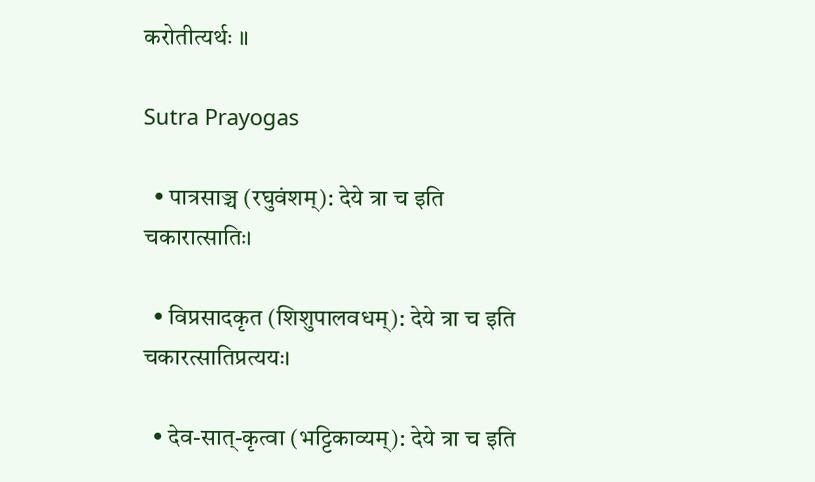करोतीत्यर्थः ॥

Sutra Prayogas

  • पात्रसाञ्च (रघुवंशम्): देये त्रा च इति चकारात्सातिः।

  • विप्रसादकृत (शिशुपालवधम्): देये त्रा च इति चकारत्सातिप्रत्ययः।

  • देव-सात्-कृत्वा (भट्टिकाव्यम्): देये त्रा च इति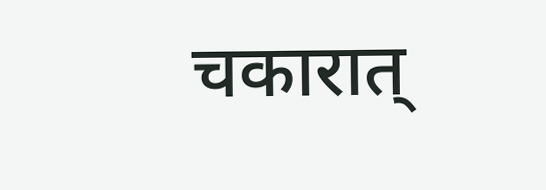चकारात्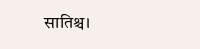सातिश्च।